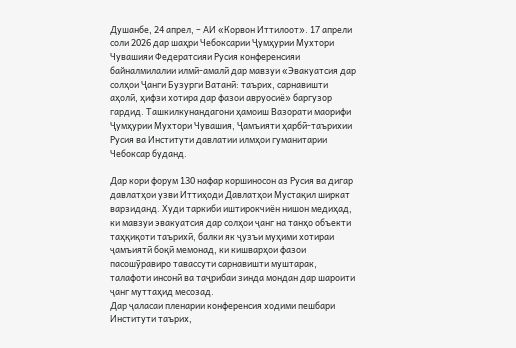Душанбе, 24 апрел, – АИ «Корвон Иттилоот». 17 апрели соли 2026 дар шаҳри Чебоксарии Ҷумҳурии Мухтори Чувашияи Федератсияи Русия конференсияи байналмилалии илмӣ-амалӣ дар мавзуи «Эвакуатсия дар солҳои Ҷанги Бузурги Ватанӣ: таърих, сарнавишти аҳолӣ, ҳифзи хотира дар фазои авруосиё» баргузор гардид. Ташкилкунандагони ҳамоиш Вазорати маорифи Ҷумҳурии Мухтори Чувашия, Ҷамъияти ҳарбӣ-таърихии Русия ва Институти давлатии илмҳои гуманитарии Чебоксар буданд.

Дар кори форум 130 нафар коршиносон аз Русия ва дигар давлатҳои узви Иттиҳоди Давлатҳои Мустақил ширкат варзиданд. Худи таркиби иштирокчиён нишон медиҳад, ки мавзуи эвакуатсия дар солҳои ҷанг на танҳо объекти таҳқиқоти таърихӣ, балки як ҷузъи муҳими хотираи ҷамъиятӣ боқӣ мемонад, ки кишварҳои фазои пасошӯравиро тавассути сарнавишти муштарак, талафоти инсонӣ ва таҷрибаи зинда мондан дар шароити ҷанг муттаҳид месозад.
Дар ҷаласаи пленарии конференсия ходими пешбари Институти таърих,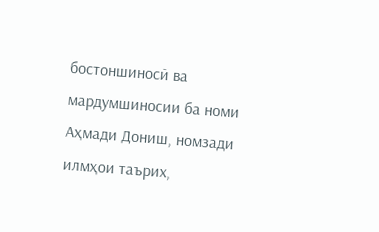бостоншиносӣ ва мардумшиносии ба номи Аҳмади Дониш, номзади илмҳои таърих,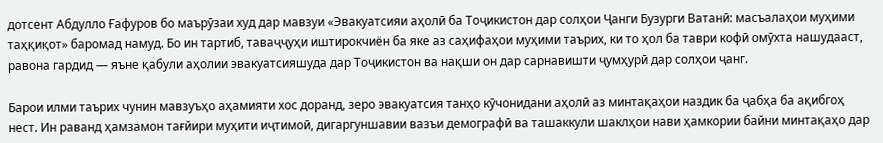дотсент Абдулло Ғафуров бо маърӯзаи худ дар мавзуи «Эвакуатсияи аҳолӣ ба Тоҷикистон дар солҳои Ҷанги Бузурги Ватанӣ: масъалаҳои муҳими таҳқиқот» баромад намуд. Бо ин тартиб, таваҷҷуҳи иштирокчиён ба яке аз саҳифаҳои муҳими таърих, ки то ҳол ба таври кофӣ омӯхта нашудааст, равона гардид — яъне қабули аҳолии эвакуатсияшуда дар Тоҷикистон ва нақши он дар сарнавишти ҷумҳурӣ дар солҳои ҷанг.

Барои илми таърих чунин мавзуъҳо аҳамияти хос доранд, зеро эвакуатсия танҳо кӯчонидани аҳолӣ аз минтақаҳои наздик ба ҷабҳа ба ақибгоҳ нест. Ин раванд ҳамзамон тағйири муҳити иҷтимоӣ, дигаргуншавии вазъи демографӣ ва ташаккули шаклҳои нави ҳамкории байни минтақаҳо дар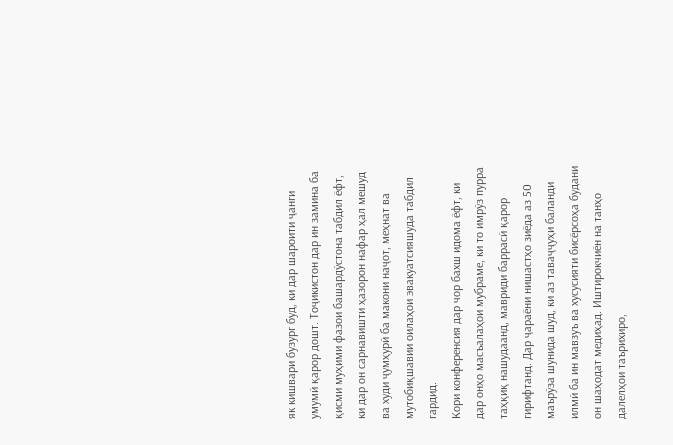як кишвари бузург буд, ки дар шароити ҷанги умумӣ қарор дошт. Тоҷикистон дар ин замина ба қисми муҳими фазои башардӯстона табдил ёфт, ки дар он сарнавишти ҳазорон нафар ҳал мешуд ва худи ҷумҳурӣ ба макони наҷот, меҳнат ва мутобиқшавии оилаҳои эвакуатсияшуда табдил гардид.
Кори конференсия дар чор бахш идома ёфт, ки дар онҳо масъалаҳои мубраме, ки то имрӯз пурра таҳқиқ нашудаанд, мавриди баррасӣ қарор гирифтанд. Дар ҷараёни нишастҳо зиёда аз 50 маърӯза шунида шуд, ки аз таваҷҷуҳи баланди илмӣ ба ин мавзуъ ва хусусияти бисёрсоҳа будани он шаҳодат медиҳад. Иштирокчиён на танҳо далелҳои таърихиро,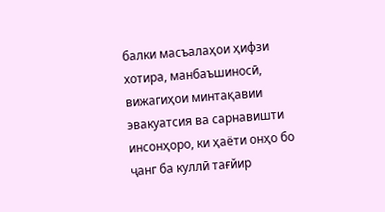балки масъалаҳои ҳифзи хотира, манбаъшиносӣ, вижагиҳои минтақавии эвакуатсия ва сарнавишти инсонҳоро, ки ҳаёти онҳо бо ҷанг ба куллӣ тағйир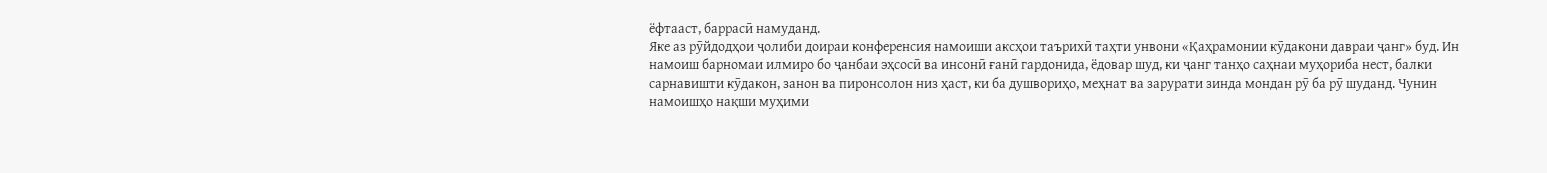ёфтааст, баррасӣ намуданд.
Яке аз рӯйдодҳои ҷолиби доираи конференсия намоиши аксҳои таърихӣ таҳти унвони «Қаҳрамонии кӯдакони давраи ҷанг» буд. Ин намоиш барномаи илмиро бо ҷанбаи эҳсосӣ ва инсонӣ ғанӣ гардонида, ёдовар шуд, ки ҷанг танҳо саҳнаи муҳориба нест, балки сарнавишти кӯдакон, занон ва пиронсолон низ ҳаст, ки ба душвориҳо, меҳнат ва зарурати зинда мондан рӯ ба рӯ шуданд. Чунин намоишҳо нақши муҳими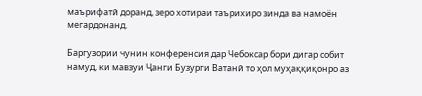маърифатӣ доранд, зеро хотираи таърихиро зинда ва намоён мегардонанд.

Баргузории чунин конференсия дар Чебоксар бори дигар собит намуд, ки мавзуи Ҷанги Бузурги Ватанӣ то ҳол муҳаққиқонро аз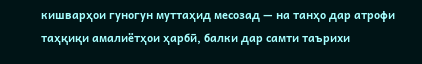кишварҳои гуногун муттаҳид месозад — на танҳо дар атрофи таҳқиқи амалиётҳои ҳарбӣ, балки дар самти таърихи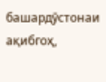башардӯстонаи ақибгоҳ,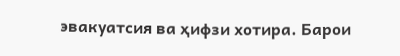эвакуатсия ва ҳифзи хотира. Барои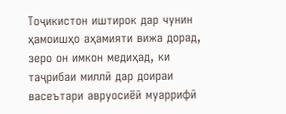Тоҷикистон иштирок дар чунин ҳамоишҳо аҳамияти вижа дорад, зеро он имкон медиҳад, ки таҷрибаи миллӣ дар доираи васеътари авруосиёӣ муаррифӣ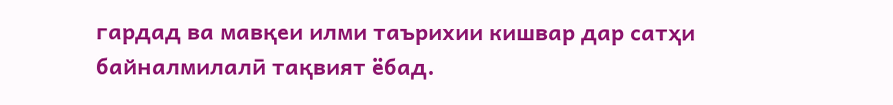гардад ва мавқеи илми таърихии кишвар дар сатҳи байналмилалӣ тақвият ёбад.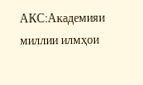АКС:Академияи миллии илмҳои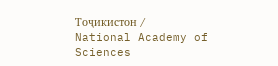Тоҷикистон / National Academy of Sciences